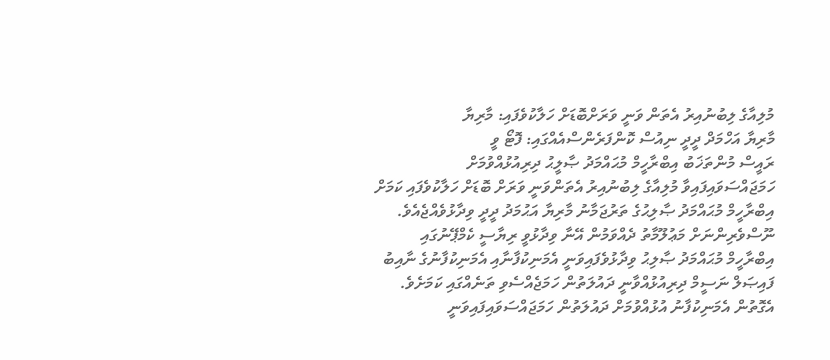މުލިއާގެ ލިބުނުއިރު އެތަން ވަނީ ވަރަށްބޮޑަށް ހަލާކުވެފައި: މާރިޔާ
މާރިޔާ އަހްމަދް ދީދީ ނިއުސް ކޮންފަރެންސްއެއްގައި: ފޮޓޯ ވީ
ރައީސް މުންތަޚަބު އިބްރާހީމް މުޙައްމަދު ޞާލީޙު ދިރިއުޅުއްވުމަށް ހަމަޖައްސަވައިފައިވާ މުލިއާގެ ލިބުނުއިރު އެތަންވަނީ ވަރަށް ބޮޑަށް ހަލާކުވެފައި ކަމަށް އިބްރާހީމް މުޙައްމަދު ޞާލިޙުގެ ތަރުޖަމާނު މާރިޔާ އަޙުމަދު ދީދީ ވިދާޅުވެއްޖެއެވެ.
ނޫސްވެރިންނަށް މަޢުލޫމާތު ދެއްވަމުން އޭނާ ވިދާޅުވީ ރިޔާސީ ކެމްޕޭނުގައި އިބްރާހީމް މުޙައްމަދު ޞާލިޙު ވިދާޅުވެފައިވަނީ އެމަނިކުފާނާއި އެމަނިކުފާނުގެ ނާއިބު ފައިޞަލް ނަސީމް ދިރިއުޅުއްވާނީ ދައުލަތުން ހަމަޖެއްސެވި ތަނެއްގައި ކަމަށެވެ. އެގޮތުން އެމަނިކުފާނު އުޅުއްވުމަށް ދައުލަތުން ހަމަޖައްސަވައިފައިވަނީ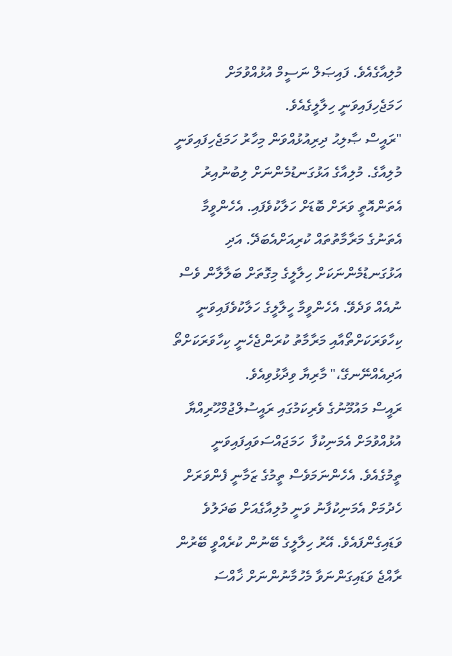މުލިއާގެއެވެ. ފައިޞަލް ނަސީމް އުޅުއްވުމަށް ހަމަޖެހިފައިވަނީ ހިލާލީގެއެވެ.
"ރައީސް ޞާލިޙު ދިރިއުޅުއްވަން މިހާރު ހަމަޖެހިފައިވަނީ މުލިއާގެ. މުލިއާގެ އަޅުގަނޑުމެންނަށް ލިބުނުއިރު އެތަންއޮތީ ވަރަށް ބޮޑަށް ހަލާކުވެފައި. އެހެންވީމާ އެތަނުގެ މަރާމާތުތައް ކުރިއަށްއެބަދޭ. އަދި އަޅުގަނޑުމެންނަކަށް ހިލާލީގެ މިގޮތަށް ބަލާލާން ވެސް ނުއެއް ވަދެވޭ. އެހެންވީމާ ހީލާލީގެ ހަލާކުވެފައިވަނީ ކިހާވަރަކަށްތޯއާއި މަރާމާތު ކުރަންޖެހެނީ ކިހާވަރަކަށްތޯ އަދިއެއްނޭނގޭ،" މާރިޔާ ވިދާޅުވިއެވެ.
ރައީސް މައުމޫނުގެ ވެރިކަމުގައި ރައީސުލްޖުމްހޫރިއްޔާ އުޅުއްވުމަށް އެމަނިކުފާ  ހަމަޖައްސަވައިފައިވަނީ ތީމުގެއެވެ. އެހެންނަމަވެސް ތީމުގެ ޒަމާނީ ފެންވަރަށް ހެދުމަށް އެމަނިކުފާނު ވަނީ މުލިއާގެއަށް ބަދަލުވެ ވަޑައިގެންފައެވެ. އޭރު ހިލާލީގެ ބޭނުން ކުރެއްވީ ބޭރުން ރާއްޖެ ވަޑައިގަންނަވާ މެހުމާނުންނަށް ޚާއްސަ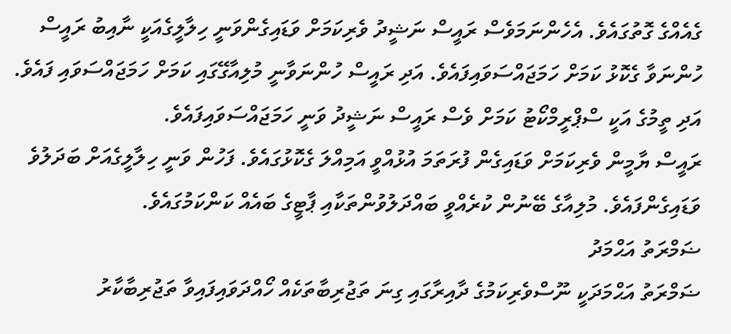ގެއެއްގެ ގޮތުގައެވެ. އެހެންނަމަވެސް ރައީސް ނަޝީދު ވެރިކަމަށް ވަޑައިގެންވަނީ ހިލާލީގެއަކީ ނާއިބު ރައީސް ހުންނަވާ ގެކޮޅު ކަމަށް ހަމަޖައްސަވައިފައެވެ. އަދި ރައީސް ހުންނަވާނީ މުލިއާގޭގައި ކަމަށް ހަމަޖައްސަވައި ފައެވެ. އަދި ތީމުގެ އަކީ ސްޕްރީމްކޯޓު ކަމަށް ވެސް ރައީސް ނަޝީދު ވަނީ ހަމަޖައްސަވައިފައެވެ.
ރައީސް ޔާމީން ވެރިކަމަށް ވަޑައިގެން ފުރަތަމަ އުޅުއްވީ އަމިއްލަ ގެކޮޅުގައެވެ. ފަހުން ވަނީ ހިލާލީގެއަށް ބަދަލުވެ ވަޑައިގެންފައެވެ. މުލިއާގެ ބޭނުން ކުރެއްވީ ބައްދަލުވުންތަކާއި ޕާޓީގެ ބައެއް ކަންކަމުގައެވެ.
ޟަމްރަތު އަޙްމަދު
ޟަމްރަތު އަޙްމަދަކީ ނޫސްވެރިކަމުގެ ދާއިރާގައި ގިނަ ތަޖުރިބާތަކެއް ހޯއްދަވައިފައިވާ ތަޖުރިބާކާރު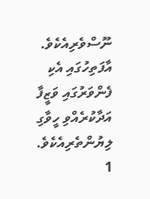ނޫސްވެރިއެކެވެ. އާފަތިހުގައި އެކި ފެންވަރުގައި ވަޒީފާ އަދާކުރެއްވި ހީވާގި ލިޔުންތެރިއެކެވެ.
1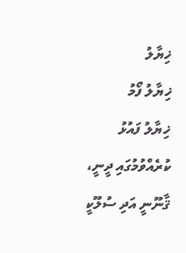ޚިޔާލު
ޚިޔާލު ފޯމު
ޚިޔާލު ފައުޅު ކުރެއްވުމުގައި ދީނީ، ޤާނޫނީ އަދި ސުލޫކީ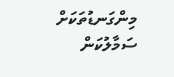މިންގަނޑުތަކަށް ސަމާލުކަން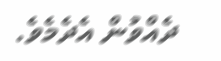ދެއްވުން އެދެމެވެ.